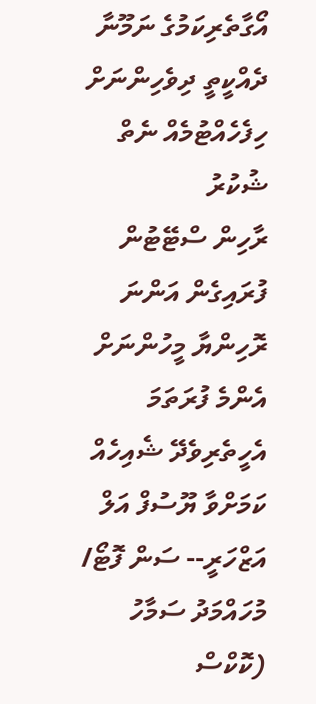އޯގާތެރިކަމުގެ ނަމޫނާ ދެއްކީތީ ދިވެހިންނަށް ހިފެހެއްޓުމެއް ނެތް ޝުކުރު
ރާހިން ސްޓޭޓުން ފުރައިގެން އަންނަ ރޮހިންޔާ މީހުންނަށް އެންމެ ފުރަތަމަ އެހީތެރިވެދޭ ޝެއިހެއް ކަމަށްވާ ޔޫސުފް އަލް އަޒްހަރީ-- ސަން ފޮޓޯ/ މުހައްމަދު ސަމާހު
(ކޮކްސް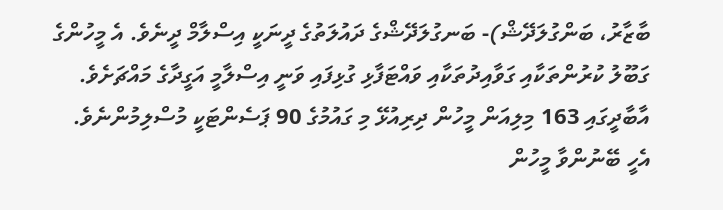ބާޒާރު، ބަންގުލަދޭޝް)- ބަނގުލަދޭޝްގެ ދައުލަތުގެ ދީނަކީ އިސްލާމް ދީނެވެ. އެ މީހުންގެ ގަބޫލު ކުރުންތަކާއި ގަވާއިދުތަކާއި ވައްޓަފާޅި ގުޅިފައި ވަނީ އިސްލާމީ އަގީދާގެ މައްޗަށެވެ. އާބާދީގައި 163 މިލިއަން މީހުން ދިރިއުޅޭ މި ގައުމުގެ 90 ޕަސެންޓަކީ މުސްލިމުންނެވެ.
އެހީ ބޭނުންވާ މީހުން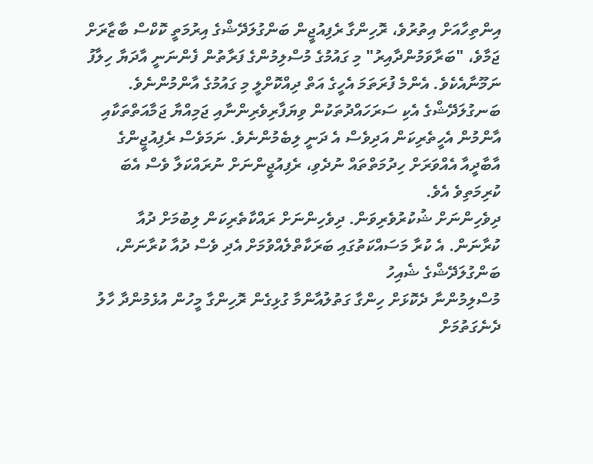އިންތިހާއަށް އިތުރުވެ، ރޮހިންގާ ރެފިއުޖީން ބަންގުލަދޭޝްގެ އިރުމަތީ ކޮކްސް ބާޒާރަށް ޖަމާވެ، "ބަރާވަމުންދާއިރު" މި ގައުމުގެ މުސްލިމުންގެ ފަރާތުން ފެންނަނީ އާދަޔާ ހިލާފު ނަމޫނާއެކެވެ. އެންމެ ފުރަތަމަ އެހީގެ އަތް ދިއްކޮށްލީ މި ގައުމުގެ އާންމުންނެވެ. ބަނގުލަދޭޝްގެ އެކި ސަރަހައްދުތަކުން ވިޔަފާރިވެރިންނާއި ޖަމިއްޔާ ޖަމާއަތްތަކާއި އާންމުން އެހީތެރިކަން އަދިވެސް އެ ދަނީ ލިބެމުންނެވެ. ނަމަވެސް ރެފިއުޖީންގެ އާބާދީއާ އެއްވަރަށް ހިދުމަތްތައް ނުދެވި، ރެފިއުޖީންނަށް ނުރައްކަލާ ވެސް އެބަ ކުރިމަތިވެ އެވެ.
ދިވެހިންނަށް ޝުކުރުވެރިވަން. ދިވެހިންނަށް ރައްކާތެރިކަން ލިބުމަށް ދުއާ ކުރާނަން. އެ ކުރާ މަސައްކަތުގައި ބަރަކާތްލެއްވުމަށް އެދި ވެސް ދުއާ ކުރާނަން، ބަންގުލަދޭޝްގެ ޝެއިހު
މުސްލިމުންނާ ދެކޮޅަށް ހިންގާ ގަތުލުއާންމާ ގުޅިގެން ރޮހިންގާ މީހުން އުޅެމުންދާ ހާލު ދެނެގަތުމަށް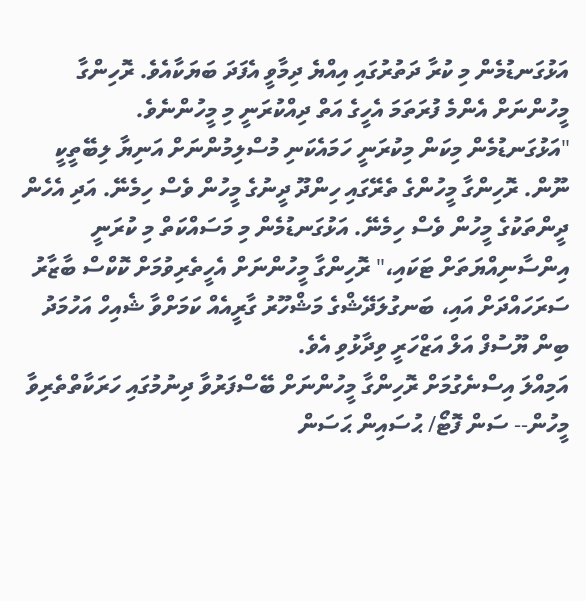އަޅުގަނޑުމެން މި ކުރާ ދަތުރުގައި އިއްޔެ ދިމާވީ އެފަދަ ބަޔަކާއެވެ. ރޮހިންގާ މީހުންނަށް އެންމެ ފުރަތަމަ އެހީގެ އަތް ދިއްކުރަނީ މި މީހުންނެވެ.
"އަޅުގަނޑުމެން މިކަން މިކުރަނީ ހަމައެކަނި މުސްލިމުންނަށް އަނިޔާ ލިބޭތީކީ ނޫން. ރޮހިންގާ މީހުންގެ ތެރޭގައި ހިންދޫ ދީނުގެ މީހުން ވެސް ހިމެނޭ. އަދި އެހެން ދީންތަކުގެ މީހުން ވެސް ހިމެނޭ. އަޅުގަނޑުމެން މި މަސައްކަތް މި ކުރަނީ އިންސާނިއްޔަތަށް ޓަކައި،" ރޮހިންގާ މީހުންނަށް އެހީތެރިވުމަށް ކޮކްސް ބާޒާރު ސަރަހައްދަށް އައި، ބަނގުލަދޭޝްގެ މަޝްހޫރު ގާރީއެއް ކަމަށްވާ ޝެއިހް އަހުމަދު ބިން ޔޫސުފް އަލް އަޒްހަރީ ވިދާޅުވި އެވެ.
އަމިއްލަ އިސްނެގުމަށް ރޮހިންގާ މީހުންނަށް ބޭސްފަރުވާ ދިނުމުގައި ހަރަކާތްތެރިވާ މީހުން-- ސަން ފޮޓޯ/ ޙުސައިން ޙަސަން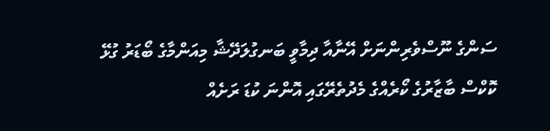ސަންގެ ނޫސްވެރިންނަށް އޭނާއާ ދިމާވީ ބަނގުލަދޭޝާ މިއަންމާގެ ބޯޑަރު ގުޅޭ ކޮކްސް ބާޒާރުގެ ކޯރެއްގެ މެދުތެރޭގައި އޮންނަ ކުޑަ ރަށެއް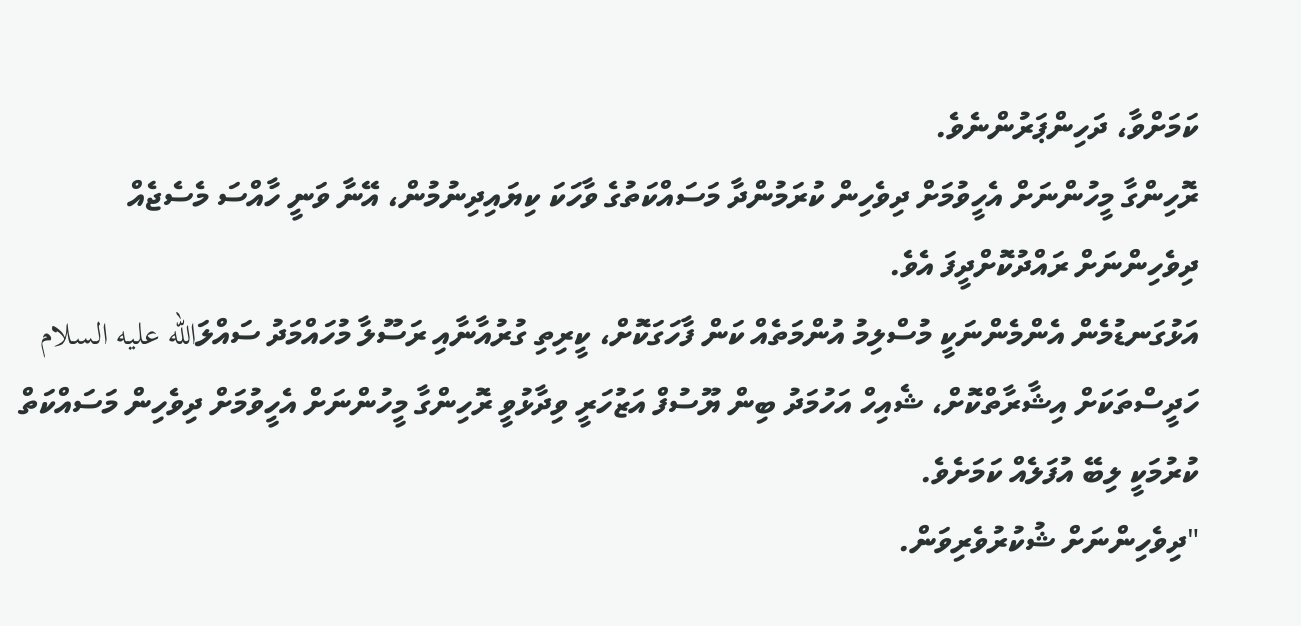ކަމަށްވާ، ދަހިންޕަރުންނެވެ.
ރޮހިންގާ މީހުންނަށް އެހީވުމަށް ދިވެހިން ކުރަމުންދާ މަސައްކަތުގެ ވާހަކަ ކިޔައިދިނުމުން، އޭނާ ވަނީ ހާއްސަ މެސެޖެއް ދިވެހިންނަށް ރައްދުކޮށްދީފަ އެވެ.
އަޅުގަނޑުމެން އެންމެންނަކީ މުސްލިމު އުންމަތެއް ކަން ފާހަގަކޮށް، ކީރިތި ގުރުއާނާއި ރަސޫލާ މުހައްމަދު ސައްލަالله عليه السلام ހަދީސްތަކަށް އިޝާރާތްކޮށް، ޝެއިހް އަހުމަދު ބިން ޔޫސުފް އަޒުހަރީ ވިދާޅުވީ ރޮހިންގާ މީހުންނަށް އެހީވުމަށް ދިވެހިން މަސައްކަތް ކުރުމަކީ ލިބޭ އުފަލެއް ކަމަށެވެ.
"ދިވެހިންނަށް ޝުކުރުވެރިވަން.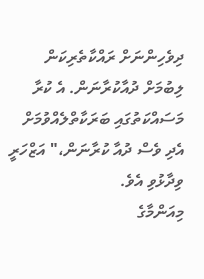ދިވެހިންނަށް ރައްކާތެރިކަން ލިބުމަށް ދުއާކުރާނަން. އެ ކުރާ މަސައްކަތުގައި ބަރަކާތްލެއްވުމަށް އެދި ވެސް ދުއާ ކުރާނަން،" އަޒްހަރީ ވިދާޅުވި އެވެ.
މިއަންމާގެ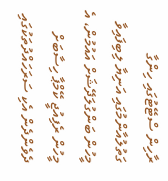ރާހިން ސްޓޭޓުގައި ހިންގާ ގަތުލުއާންމުގައި އަނިޔާ ލިބިފައިވާ މީހުން ބަންގުލަދޭޝަށް އައުމުން، އެ މީހުން ރެފިއުޖީ ކޭމްޕާ ހިސާބަށް ދެވެންދެން އެކި ސަރަހައްދުތަކުގައި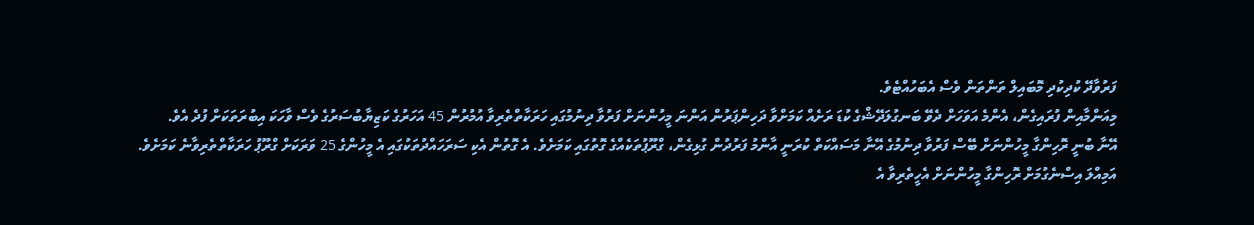ފަރުވާދޭ ކުދިކުދި މޮބައިލް ތަންތަން ވެސް އެބަހުއްޓެވެ.
މިއަންމާއިން ފުރައިގެން، އެންމެ އަވަހަށް ދެވޭ ބަނގުލަދޭޝްގެ ކުޑަ ރަށެއް ކަމަށްވާ ދަހިންޕަރުން އަންނަ މީހުންނަށް ފަރުވާ ދިނުމުގައި ހަރަކާތްތެރިވާ އުމުރުން 45 އަހަރުގެ ކަޒިޔާބުސަރުގެ ވެސް ވާހަކަ އިބުރަތަކަށް ފުދެ އެވެ.
އޭނާ ބުނީ ރޮހިންގާ މީހުންނަށް ބޭސް ފަރުވާ ދިނުމުގެ އޭނާ މަސައްކަތް ކުރަނީ އާންމު ފަރުދުން ގުޅިގެން، ގްރޫޕުތަކެއްގެ ގޮތުގައި ކަމަށެވެ. އެ ގޮތުން އެކި ސަރަހައްދުތަކުގައި އެ މީހުންގެ 25 ވަރަކަށް ގްރޫޕު ހަރަކާތްތެރިވާނެ ކަމަށެވެ.
އަމިއްލަ އިސްނެގުމަށް ރޮހިންގާ މީހުންނަށް އެހީތެރިވާ އެ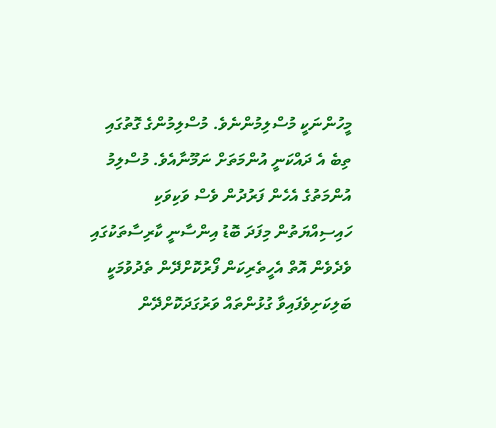މީހުންނަކީ މުސްލިމުންނެވެ. މުސްލިމުންގެ ގޮތުގައި ތިބެ އެ ދައްކަނީ އުންމަތަށް ނަމޫނާއެވެ. މުސްލިމު އުންމަތުގެ އެހެން ފަރުދުން ވެސް ވަކިވަކި ހައިސިއްޔަތުން މިފަދަ ބޮޑު އިންސާނީ ކާރިސާތަކުގައި ވެދެވެން އޮތް އެހީތެރިކަން ފޯރުކޮށްދޭން ތެދުވުމަކީ ބަލިކަށިވެފައިވާ ގުޅުންތައް ވަރުގަދަކޮށްދޭން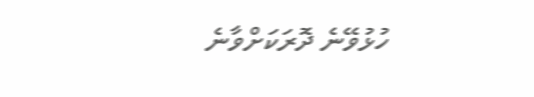ހުޅުވޭނެ ދޮރަކަށްވާނެ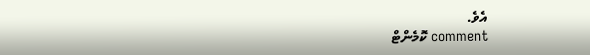އެވެ.
comment ކޮމެންޓް